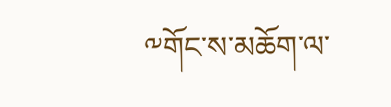༸གོང་ས་མཆོག་ལ་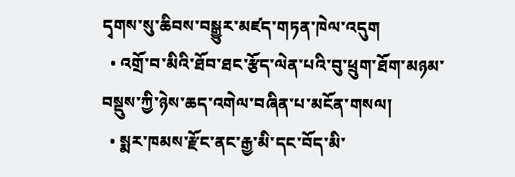དྭགས་སུ་ཆིབས་བསྒྱུར་མཛད་གཏན་ཁེལ་འདུག
  • འགྲོ་བ་མིའི་ཐོབ་ཐང་རྩོད་ལེན་པའི་བུ་ཕྲུག་ཐོག་མཉམ་བསྡུས་ཀྱི་ཉེས་ཆད་འགེལ་བཞིན་པ་མངོན་གསལ།
  • སྨར་ཁམས་རྫོང་ནང་རྒྱ་མི་དང་བོད་མི་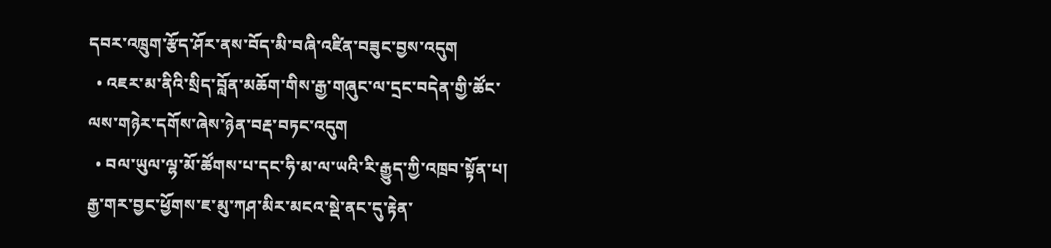དབར་འཁྲུག་རྩོད་ཤོར་ནས་བོད་མི་བཞི་འཛིན་བཟུང་བྱས་འདུག
  • འཇར་མ་ནིའི་སྲིད་བློན་མཆོག་གིས་རྒྱ་གཞུང་ལ་དྲང་བདེན་གྱི་ཚོང་ལས་གཉེར་དགོས་ཞེས་ཉེན་བརྡ་བཏང་འདུག
  • བལ་ཡུལ་ལྷ་མོ་ཚོགས་པ་དང་ཧི་མ་ལ་ཡའི་རི་རྒྱུད་ཀྱི་འཁྲབ་སྟོན་པ།
རྒྱ་གར་བྱང་ཕྱོགས་ཇ་མུ་ཀཤ་མིར་མངའ་སྡེ་ནང་དུ་རྟེན་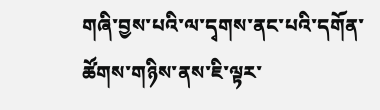གཞི་བྱས་པའི་ལ་དྭགས་ནང་པའི་དགོན་ཚོགས་གཉིས་ནས་ཇི་ལྟར་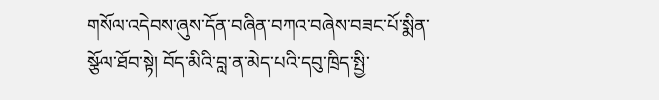གསོལ་འདེབས་ཞུས་དོན་བཞིན་བཀའ་བཞེས་བཟང་པོ་སྨིན་སྩོལ་ཐོབ་སྟེ། བོད་མིའི་བླ་ན་མེད་པའི་དབུ་ཁྲིད་སྤྱི་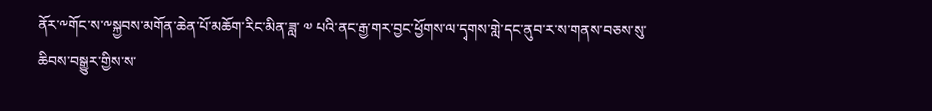ནོར་༸གོང་ས་༸སྐྱབས་མགོན་ཆེན་པོ་མཆོག་རིང་མིན་ཟླ་ ༧ པའི་ནང་རྒྱ་གར་བྱང་ཕྱོགས་ལ་དྭགས་གླེ་དང་ནུབ་ར་ས་གནས་བཅས་སུ་ཆིབས་བསྒྱུར་གྱིས་ས་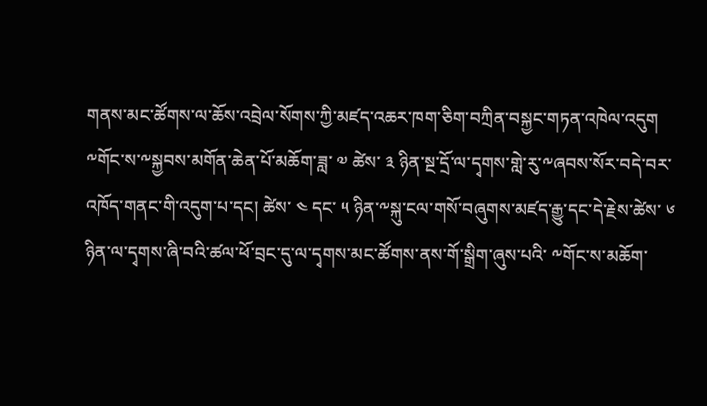གནས་མང་ཚོགས་ལ་ཆོས་འབྲེལ་སོགས་ཀྱི་མཛད་འཆར་ཁག་ཅིག་བཀྲིན་བསྐྱང་གཏན་འཁེལ་འདུག
༸གོང་ས་༸སྐྱབས་མགོན་ཆེན་པོ་མཆོག་ཟླ་ ༧ ཚེས་ ༣ ཉིན་སྔ་དྲོ་ལ་དྭགས་གླེ་རུ་༸ཞབས་སོར་བདེ་བར་འཁོད་གནང་གི་འདུག་པ་དང། ཚེས་ ༤ དང་ ༥ ཉིན་༸སྐུ་ངལ་གསོ་བཞུགས་མཛད་རྒྱུ་དང་དེ་རྗེས་ཚེས་ ༦ ཉིན་ལ་དྭགས་ཞི་བའི་ཚལ་ཕོ་བྲང་དུ་ལ་དྭགས་མང་ཚོགས་ནས་གོ་སྒྲིག་ཞུས་པའི་ ༸གོང་ས་མཆོག་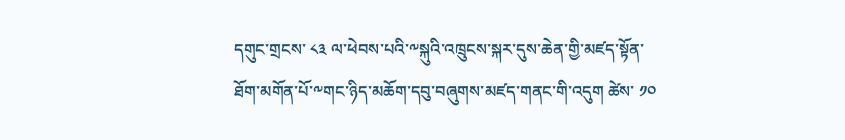དགུང་གྲངས་ ༨༣ ལ་ཕེབས་པའི་༸སྐུའི་འཁྲུངས་སྐར་དུས་ཆེན་གྱི་མཛད་སྟོན་ཐོག་མགོན་པོ་༸གང་ཉིད་མཆོག་དབུ་བཞུགས་མཛད་གནང་གི་འདུག ཚེས་ ༡༠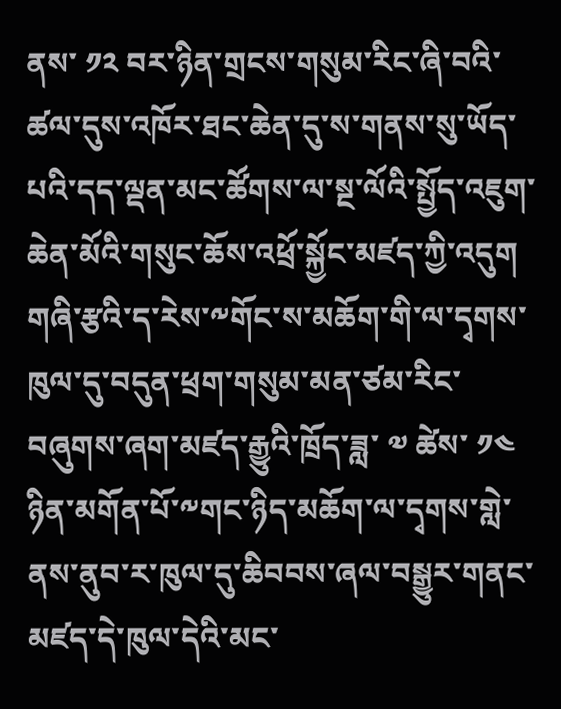ནས་ ༡༢ བར་ཉིན་གྲངས་གསུམ་རིང་ཞི་བའི་ཚལ་དུས་འཁོར་ཐང་ཆེན་དུ་ས་གནས་སུ་ཡོད་པའི་དད་ལྡན་མང་ཚོགས་ལ་སྔ་ལོའི་སྤྱོད་འཇུག་ཆེན་མོའི་གསུང་ཆོས་འཕྲོ་སྐྱོང་མཛད་ཀྱི་འདུག
གཞི་རྩའི་ད་རེས་༸གོང་ས་མཆོག་གི་ལ་དྭགས་ཁུལ་དུ་བདུན་ཕྲག་གསུམ་མན་ཙམ་རིང་བཞུགས་ཞག་མཛད་རྒྱུའི་ཁྲོད་ཟླ་ ༧ ཚེས་ ༡༤ ཉིན་མགོན་པོ་༸གང་ཉིད་མཆོག་ལ་དྭགས་གླེ་ནས་ནུབ་ར་ཁུལ་དུ་ཆིབབས་ཞལ་བསྒྱུར་གནང་མཛད་དེ་ཁུལ་དེའི་མང་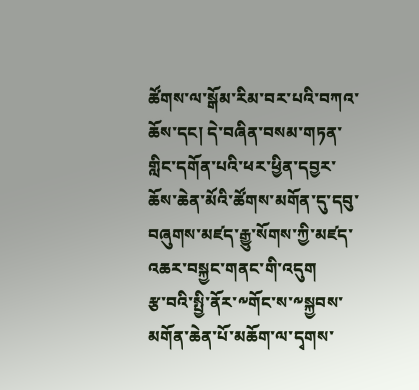ཚོགས་ལ་སྒོམ་རིམ་བར་པའི་བཀའ་ཆོས་དང། དེ་བཞིན་བསམ་གཏན་གླིང་དགོན་པའི་ཕར་ཕྱིན་དབྱར་ཆོས་ཆེན་མོའི་ཚོགས་མགོན་དུ་དབུ་བཞུགས་མཛད་རྒྱུ་སོགས་ཀྱི་མཛད་འཆར་བསྐྱང་གནང་གི་འདུག
རྩ་བའི་སྤྱི་ནོར་༸གོང་ས་༸སྐྱབས་མགོན་ཆེན་པོ་མཆོག་ལ་དྭགས་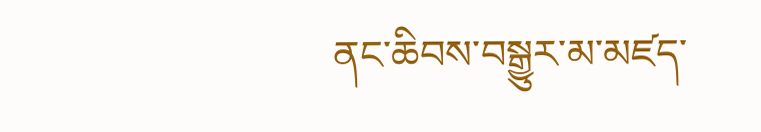ནང་ཆིབས་བསྒྱུར་མ་མཛད་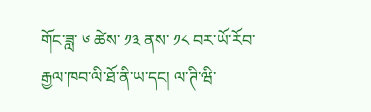གོང་ཟླ་ ༦ ཚེས་ ༡༣ ནས་ ༡༨ བར་ཡོ་རོབ་རྒྱལ་ཁབ་ལི་ཐོ་ནི་ཡ་དང། ལ་ཊི་ཝི་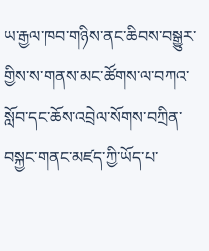ཡ་རྒྱལ་ཁབ་གཉིས་ནང་ཆིབས་བསྒྱུར་གྱིས་ས་གནས་མང་ཚོགས་ལ་བཀའ་སློབ་དང་ཆོས་འབྲེལ་སོགས་བཀྲིན་བསྐྱང་གནང་མཛད་ཀྱི་ཡོད་པ་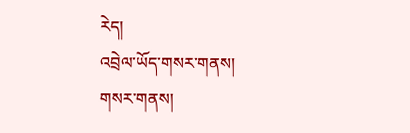རེད།
འབྲེལ་ཡོད་གསར་གནས།
གསར་གནས།